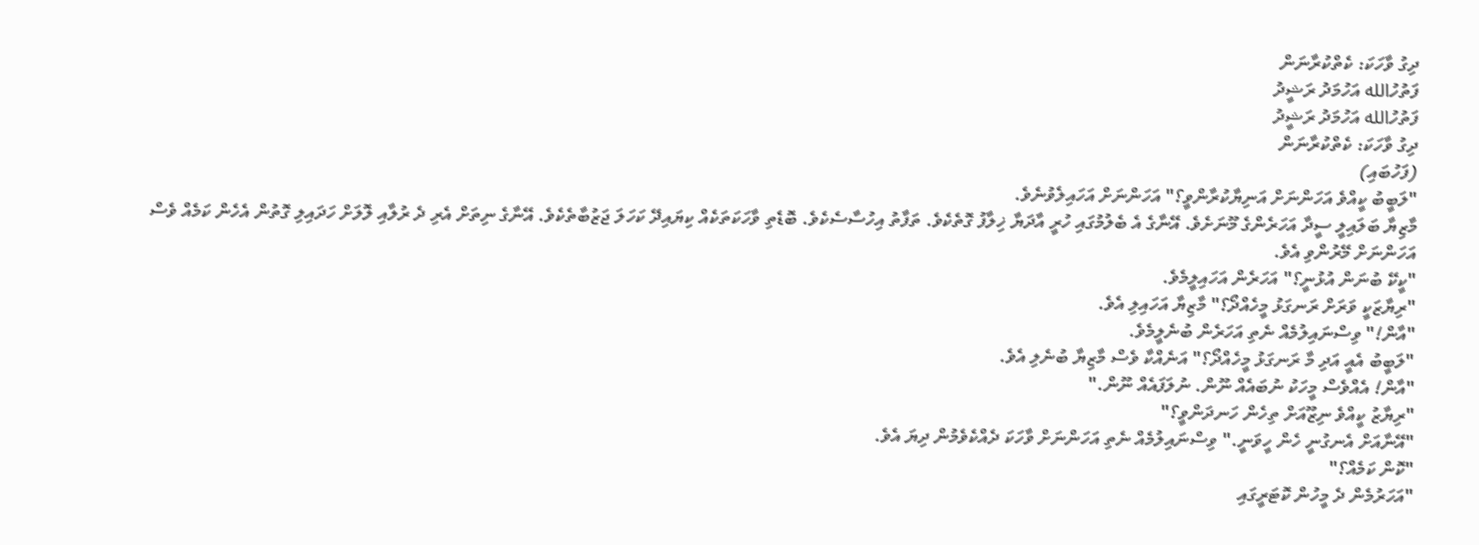ދިގު ވާހަކަ: ކެތްކުރާނަން
ފަތުހުالله އަހުމަދު ރަޝީދު
ފަތުހުالله އަހުމަދު ރަޝީދު
ދިގު ވާހަކަ: ކެތްކުރާނަން
(ފަހުބައި)
"ލަބީބު ކީއްވެ އަހަންނަށް އަނިޔާކުރާންވީ؟" އަހަންނަށް އަހައިލެވުނެވެ.
މާޒިޔާ ބަލައިލީ ސީދާ އަހަރެންގެ މޫނަށެވެ. އޭނާގެ އެ ބެލުމުގައި ހުރީ އާދަޔާ ޚިލާފު ގޮތެކެވެ. ތަފާތު އިހުސާސެކެވެ. ބޮޑެތި ވާހަކަތަކެއް ކިޔައިދޭ ކަހަލަ ޖަޒުބާތެކެވެ. އޭނާގެ ނިތަށް އެރި ދެ ރުލާއި ލޮލަށް ހަދައިލި ގޮތުން އެހެން ކަމެއް ވެސް އަހަންނަށް މޭރުންވި އެވެ.
"ކީކޭ ބުނަން އުޅުނީ؟" އަހަރެން އަހައިލީމެވެ.
"ރިޔާޒަކީ ވަރަށް ރަނގަޅު މީހެއްދޯ؟" މާޒިޔާ އަހައިލި އެވެ.
"އާން!" ވިސްނައިލުމެއް ނެތި އަހަރެން ބުނެލީމެވެ.
"ލަބީބު އެއީ އަދި މާ ރަނގަޅު މީހެއްދޯ؟" އަނެއްކާ ވެސް މާޒިޔާ ބުނެލި އެވެ.
"އާން! އެއްވެސް މީހަކު ނުބައެއް ނޫން. ނުލަފައެއް ނޫން."
"ރިޔާޒު ކީއްވެ ނިޒޫއަށް ތިހެން ހަނދަންވީ؟"
"އޭނާއަށް އެނގުނީ ހެން ހީވަނީ." ވިސްނައިލުމެއް ނެތި އަހަންނަށް ވާހަކަ ދެއްކެވެމުން ދިޔަ އެވެ.
"ކޮން ކަމެއް؟"
"އަހަރުމެން ދެ މީހުން ކޮޓަރީގައި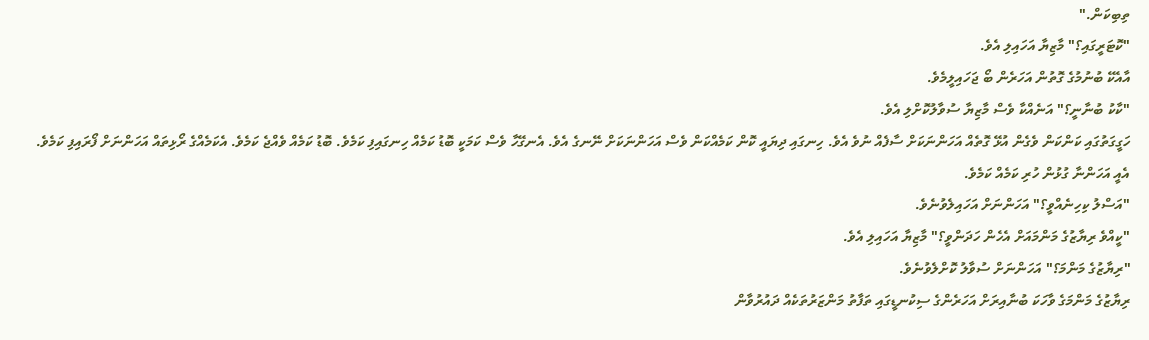ތިބިކަން."
"ކޮޓަރީގައި؟" މާޒިޔާ އަހައިލި އެވެ.
އާއެކޭ ބުނުމުގެ ގޮތުން އަހަރެން ބޯ ޖަހައިލީމެވެ.
"ކާކު ބުނާނީ؟" އަނެއްކާ ވެސް މާޒިޔާ ސުވާލުކޮށްލި އެވެ.
ހަގީގަތުގައި ކަންކަން ވެގެން އުޅޭ ގޮތެއް އަހަންނަކަށް ސާފެއް ނުވެ އެވެ. ހިނގައި ދިޔައީ ކޮން ކަމެއްކަން ވެސް އަހަންނަކަށް ނޭނގެ އެވެ. އެނގޭހާ ވެސް ކަމަކީ ބޮޑު ކަމެއް ހިނގައިފި ކަމެވެ. ބޮޑު ކަމެއް ވެއްޖެ ކަމެވެ. އެކަމެއްގެ ރޯޅިތައް އަހަންނަށް ފޯރައިފި ކަމެވެ. އެއީ އަހަންނާ ގުޅުން ހުރި ކަމެއް ކަމެވެ.
"އަސްލު ކިހިނެއްވީ؟" އަހަންނަށް އަހައިލެވުނެވެ.
"ކީއްވެ ރިޔާޒުގެ މަންމައަށް އެހެން ހަދަންވީ؟" މާޒިޔާ އަހައިލި އެވެ.
"ރިޔާޒުގެ މަންމަ؟" އަހަންނަށް ސުވާލު ކޮށްލެވުނެވެ.
ރިޔާޒުގެ މަންމަގެ ވާހަކަ ބުނާއިރަށް އަހަރެންގެ ސިކުނޑީގައި ތަފާތު މަންޒަރުތަކެއް ދައުރުވާން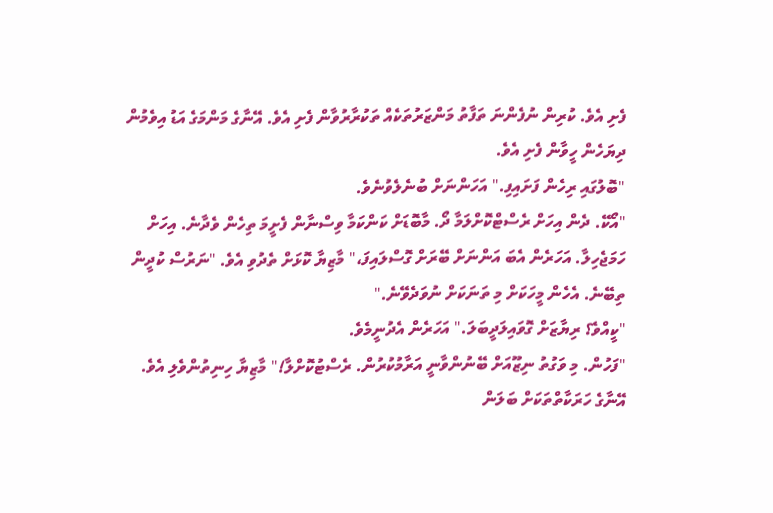ފެށި އެވެ. ކުރިން ނުފެންނަ ތަފާތު މަންޒަރުތަކެއް ތަކުރާރުވާން ފެށި އެވެ. އޭނާގެ މަންމަގެ އަޑު އިވެމުން ދިޔަހެން ހީވާން ފެށި އެވެ.
"ބޮލުގައި ރިހެން ފަށައިފި." އަހަންނަށް ބުނެލެވުނެވެ.
"އޯކޭ. ދެން އިހަށް ރެސްޓްކޮށްލަމާ ދޯ. މާބޮޑަށް ކަންކަމާ ވިސްނާން ފެށީމަ ތިހެން ވެދާނެ. އިހަށް ހަމަޖެހިލާ. އަހަރެން އެބަ އަންނަށް ބޭރަށް ގޮސްލައިފަ،" މާޒިޔާ ކޮޅަށް ތެދުވި އެވެ. "ނަރުސް ކުދީން ތިބޭނެ. އެހެން މީހަކަށް މި ތަނަކަށް ނުވަދެވޭނެ."
"ކީއްވެ؟ ރިޔާޒަށް ގޮވައިލަދީބަލަ." އަހަރެން އެދުނީމެވެ.
"ފަހުން. މި ވަގުތު ނިޒޫއަށް ބޭނުންވާނީ އަރާމުކުރުން. ރެސްޓުކޮށްލާ!" މާޒިޔާ ހިނިތުންވެލި އެވެ.
އޭނާގެ ހަރަކާތްތަކަށް ބަލަން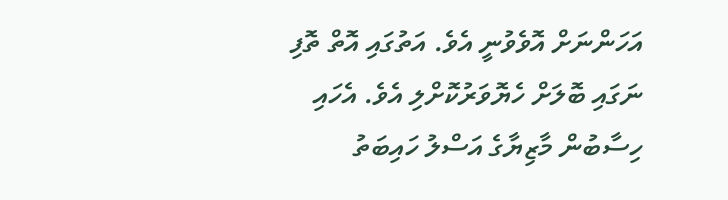އަހަންނަށް އޮވެވުނީ އެވެ. އަތުގައި އޮތް ތޮފި ނަގައި ބޮލަށް ހެޔޮވަރުކޮށްލި އެވެ. އެހައި ހިސާބުން މާޒިޔާގެ އަސްލު ހައިބަތު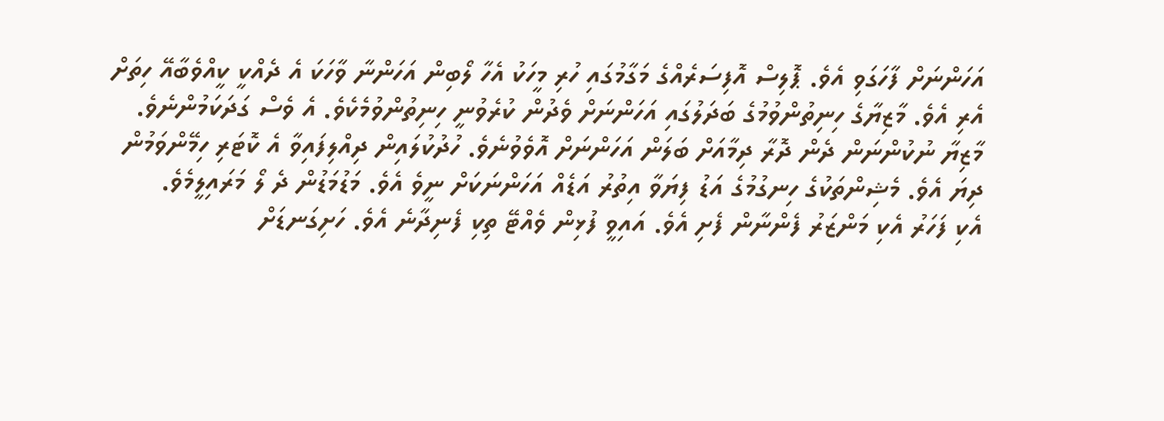އަހަންނަށް ފާހަގަވި އެވެ. ޕޮލިސް އޮފިސަރެއްގެ މަގާމުގައި ހުރި މީހަކު އެހާ ލޯބިން އަހަންނާ ވާހަކަ އެ ދެއްކީ ކީއްވެބާއޭ ހިތަށް އެރި އެވެ. މާޒިޔާގެ ހިނިތުންވުމުގެ ބަދަލުގައި އަހަންނަށް ވެދުން ކުރެވުނީ ހިނިތުންވުމެކެވެ. އެ ވެސް ގަދަކަމުންނެވެ.
މާޒިޔާ ނުކުންނަން ދެން ދޮރާ ދިމާއަށް ބަލަން އަހަންނަށް އޮވެވުނެވެ. ހުދުކުލައިން ދިއްލިފައިވާ އެ ކޮޓަރި ހިމޭންވަމުން ދިޔަ އެވެ. މެޝިންތަކުގެ ހިނގުމުގެ އަޑު ފިޔަވާ އިތުރު އަޑެއް އަހަންނަކަށް ނީވެ އެވެ. މަޑުމަޑުން ދެ ލޯ މަރައިލީމެވެ.
އެކި ފަހަރު އެކި މަންޒަރު ފެންނާން ފެށި އެވެ. އައިވީ ފުޅިން ވެއްޓޭ ތިކި ފެނިދާނެ އެވެ. ހަށިގަނޑަށް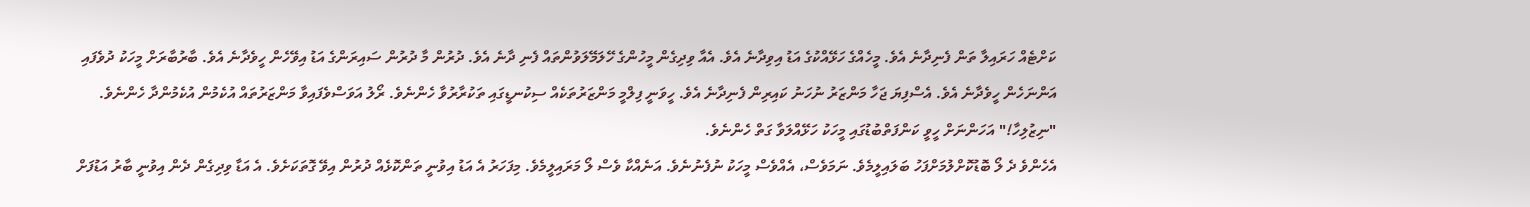ކަށްޓެއް ހަރައިލާ ތަން ފެނިދާނެ އެވެ. މީހެއްގެ ހަޅޭއްކުގެ އަޑު އިވިދާނެ އެވެ. އެއާ ވިދިގެން މީހުންގެ ހޭލަމޭލަވުންތައް ފެނި ދާނެ އެވެ. ދުރުން މާ ދުރުން ސައިރަންގެ އަޑު އިވޭހެން ހީވެދާނެ އެވެ. ބާރުބާރަށް މީހަކު ދުވެފައި އަންނަހެން ހީވެދާނެ އެވެ. އެސްފިޔަ ޖަހާ މަންޒަރު ނުހަނު ކައިރިން ފެނިދާނެ އެވެ. ހީވަނީ ފިލްމީ މަންޒަރުތަކެއް ސިކުނޑީގައި ތަކުރާރުވާ ހެންނެވެ. ރޯލު އަވަސްވެފައިވާ މަންޒަރުތައް އުކެމުން އުކެމުންދާ ހެންނެވެ.
"ނިޒުލިހާ!" އަހަންނަށް ހީވީ ކަންފަތްބުޑުގައި މީހަކު ހަޅޭއްލަވާ ގަތް ހެންނެވެ.
އެހެންވެ ދެ ލޯ ބޮޑުކޮށްލުމަށްފަހު ބަލައިލީމެވެ. ނަމަވެސް، އެއްވެސް މީހަކު ނުފެނުނެވެ. އަނެއްކާ ވެސް ލޯ މަރައިލީމެވެ. މިފަހަރު އެ އަޑު އިވުނީ ތަންކޮޅެއް ދުރުން އިވޭ ގޮތަކަށެވެ. އެ އަޑާ ވިދިގެން ދެން އިވުނީ ބާރު އަޑުފަށް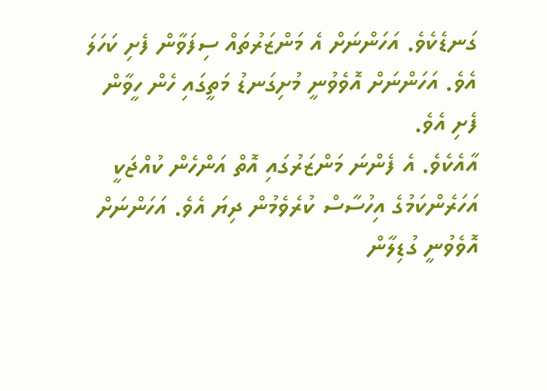ގަނޑެކެވެ. އަހަންނަށް އެ މަންޒަރުތައް ސިފަވާން ފެށި ކަހަލަ އެވެ. އަހަންނަށް އޮވެވުނީ މުށިގަނޑު މަތީގައި ހެން ހީވާން ފެށި އެވެ.
އާއެކެވެ. އެ ފެންނަ މަންޒަރުގައި އޮތް އަންހެން ކުއްޖަކީ އަހަރެންކަމުގެ އިހުސާސް ކުރެވެމުން ދިޔަ އެވެ. އަހަންނަށް އޮވެވުނީ ގުޑިލާން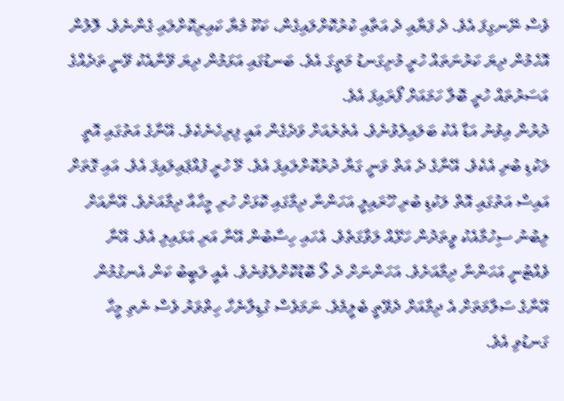ވެސް ނޭނގިފަ އެވެ. ދެ ފަޔާއި ދެ އަތާއި ކުރުކޮށްލައިގެން، ކަކޫ މެޔާ ކައިރިކޮށްލައި ގެންނެވެ. ލޮލުން އޮހެމުން ދިޔަ ކަރުނަތައް ހުރީ މުށިގަނޑު މަތީގަ އެވެ. ބަނޑުގައި އަޅަމުން ދިޔަ ވޭނާއެކު ވޭނީ ތަދެއްގެ އަސަރުތައް ހުރީ ބޮލާ ހަމައަށް ފޯރައިފަ އެވެ.
ދުރުން އިވުނު އަޑާ އެކު ބަލައިލެވުނެވެ. އެތެރެއަށް ވަދެގެން އައީ ފިރިހެނެކެވެ. އޭނާގެ އަތުގައި އޮތީ ލަކުޑި ބުރި އެކެވެ. އޭނާގެ ދެ އަތް ވަނީ ގަޔާ ދުރުކޮށްލައިފަ އެވެ. މޭ ހުރީ ފުއްޕައިލައިފަ އެވެ. އައި ގޮތަށް އައިސް އަތުގައި އޮތް ލަކުޑި ބުރި ހޫރައިލީ އަހަންނާ ދިމާގައި ކޮޅަށް ހުރި މީހާއާ ދިމާއަށެވެ. އޭނާއަށް ލިބުނު ސިހުމާއެކު ވީތަދުން ހަޅޭއް ލަވާގަތެވެ. އެހައި ހިސާބުން އޭނާ އަރި އަޅައިލި އެވެ. އޭނާ ވެއްޓުނީ އަހަންނާ ދިމާއަށެވެ. އަހަންނަށް ދެ ލޯ ބޮޑުކޮށްލެވުނެވެ. އެއީ ލަބީބު ކަން އެނގުމުން އޭނާގެ ސަލާމަތަށް އެ ދިމާއަށް ދެވޭތީ ބެލީމެވެ. ނަމަވެސް ގުޑިލާނެހާ ހިތްވަރު ވެސް ނެތި މީހާ ގަނޑުވި އެވެ.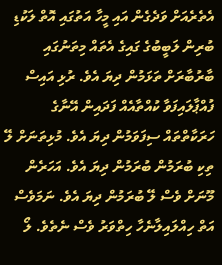އެތެރެއަށް ވަދެގެން އައި މީހާ އަތުގައި އޮތް ލަކުޑި ބުރިން ލަބީބުގެ ގައިގެ އެތައް މިތަނުގައި ބާރުބާރަށް ތަޅަމުން ދިޔަ އެވެ. ރުޅި އައިސް ފުއްޕާލައިފަވާ ކުއްތާއެއް ފަދައިން އޭނާގެ ހަރަކާތްތައް ސިފަވަމުން ދިޔަ އެވެ. މުޅިތަނަށް ލޭ ތިކި ބުރަމުން ބުރަމުން ދިޔަ އެވެ. އަހަރެން މޫނަށް ވެސް ލޭ ބުރަމުން ދިޔަ އެވެ. ނަމަވެސް އަތް ހިއްލައިލާނެހާ ހިތްވަރު ވެސް ނެތެވެ. ލޯ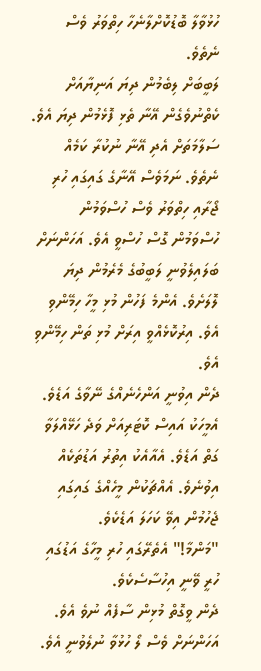ހުޅުވާލާ ބޮޑުކޮށްލާނެހާ ހިތްވަރު ވެސް ނެތެވެ.
ލަބީބަށް ލިބެމުން ދިޔަ އަނިޔާއަށް ކެތްނުވެގެން އޭނާ ތެޅި ފޮޅެމުން ދިޔަ އެވެ. ސަލާމަތަށް އެދި އޭނާ ނުކުރާ ކަމެއް ނެތެވެ. ނަމަވެސް އޭނާގެ ގައިގައި ހުރި ޖޯރާއި ހިތްވަރު ވެސް ހުސްވަމުން ހުސްވަމުން ގޮސް ހުސްވީ އެވެ. އަހަންނަށް ބަލައިލެވުނީ ލަބީބުގެ މެރެމުން ދިޔަ ލޮލަށެވެ. އެންމެ ފަހުން މުޅި މީހާ ހިމޭންވި އެވެ. އިރުކޮޅެއްވީ އިރަށް މުޅި ތަން ހިމޭންވި އެވެ.
ދެން އިވުނީ އަންހެނެއްގެ ނޭވާގެ އަޑެވެ. އެމީހަކު އައިސް ކޮޓަރިއަށް ވަދެ ހަޅޭއްލަވާ ގަތް އަޑެވެ. އެއާއެކު އިތުރު އަޑުތަކެއް އިވުނެވެ. އެއްޗަކުން މީހެއްގެ ގައިގައި ޖެހުމުން އިވޭ ކަހަލަ އަޑެކެވެ.
"މަންމާ!" އެތެރޭގައި ހުރި މީހާގެ އަޑުގައި ހުރީ ވޭނީ އިހުސާސެކެވެ.
ދެން ވީގޮތް މުޅިން ސާފެއް ނުވެ އެވެ. އަހަންނަށް ވެސް ލޯ ހުޅުވާ ނުލެވުނީ އެވެ.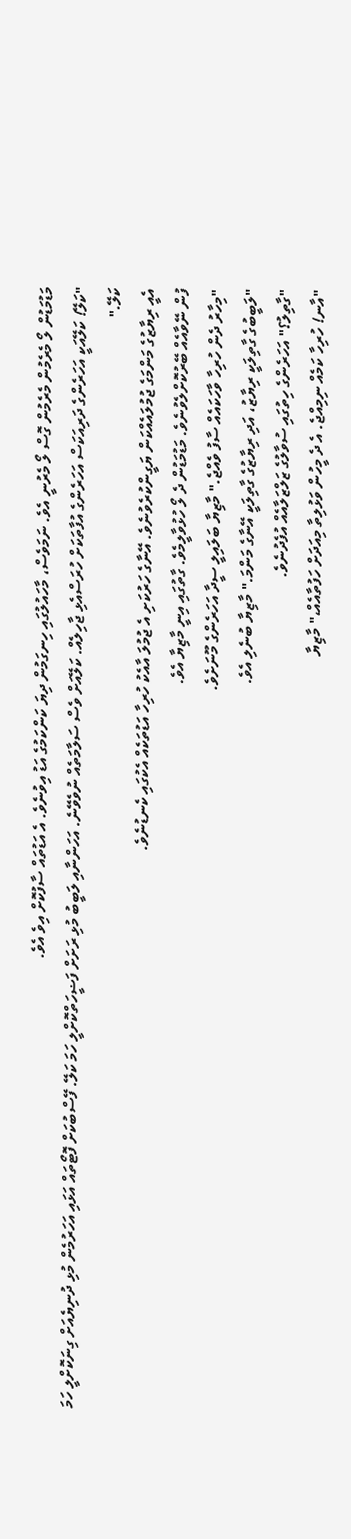މަޑުމަޑުން ލޯ މެރެމުން މެރެމުން ގޮސް ލޯ މެރުނީ އެވެ. ނަމަވެސް، މާހައުލުގައި ހިނގަމުން ދިޔަ ކަންކަމުގެ އަޑު އިވުނެވެ. އެ އަޑުތައް ސާފުކޮށް އިވެ އެވެ.
"ކަލޭ! ކަލޭއަކީ އަހަރެންގެ ދަރިއަކަސް އަހަރެންގެ އުފާތަކަށް ހުރަސްއެޅި ޖާހިލެއް. ކަލޭއަށް ވެސް ސަލާމަތެއް ނުވެވޭނެ. އަހަންނާއި ލަބީބު މުޅި ރަށަށް ފަޟީހަތްކޮށްލީ ހަމަ ކަލޭ. ފޭސްބުކަށް ފޮޓޯތައް އަޅައި އަހަރުމެން މުޅި ދުނިޔެއަށް ގިނަކޮށްލީ ހަމަ ކަލޭ."
އެއީ ރިޔާޒުގެ މަންމަގެ ޖުމުލައެއްކަން ޔަގީންކުރެވުނެވެ. އޭނާގެ ހަރުކަށި އެ ޖުމުލަ އާއެކު ހުރިހާ އަޑުތަކެއް އެކުގައި ކެނޑުނެވެ.
ފުން ނޭވާއެއް ބޭރުކޮށްލެވުނެވެ. މަޑުމަޑުން ދެ ލޯ ހުޅުވާލީމެވެ. ގާތުގައި އިނީ މާޒިޔާ އެވެ.
"މިހާރު ދެން ހުރިހާ ވާހަކައެއް ސާފު ވެއްޖެ." މާޒިޔާ ބަލައިލީ ސީދާ އަހަރެންގެ މޫނަށެވެ.
"ލަބީބުގެ ގާތިލަކީ ރިޔާޒު، އަދި ރިޔާޒުގެ ގާތިލަކީ އޭނާގެ މަންމަ." މާޒިޔާ ބުނެލި އެވެ.
"ގާތިލު؟" އަހަރެންގެ ހިތުގައި ސުވާލުގެ ޒަލްޒަލާއެއް އުފެދުނެވެ.
"އާނ! ހުރިހާ ކަމެއް ނިމިއްޖެ. އެ ދެ މީހުން ވަޅުލިތާ މިއަދަށް ހަފުތާއެއް،" މާޒިޔާ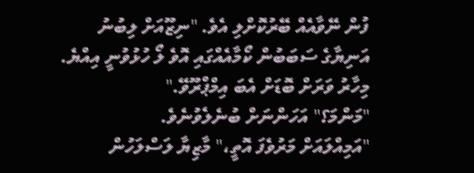ފުން ނޭވާއެއް ބޭރުކޮށްލި އެވެ. "ނިޒޫއަށް ލިބުނު އަނިޔާގެ ސަބަބުން ކޯމާއެއްގައި އޮވެ ލޯ ހުޅުވުނީ އިއްޔެ. މިހާރު ވަރަށް ބޮޑަށް އެބަ އިމްޕްރޫވޭ."
"މަންމަ؟" އަހަންނަށް ބުނެލެވުނެވެ.
"އަމިއްލައަށް މަރުވެފަ އޮތީ،" މާޒިޔާ ލަސްލަހުން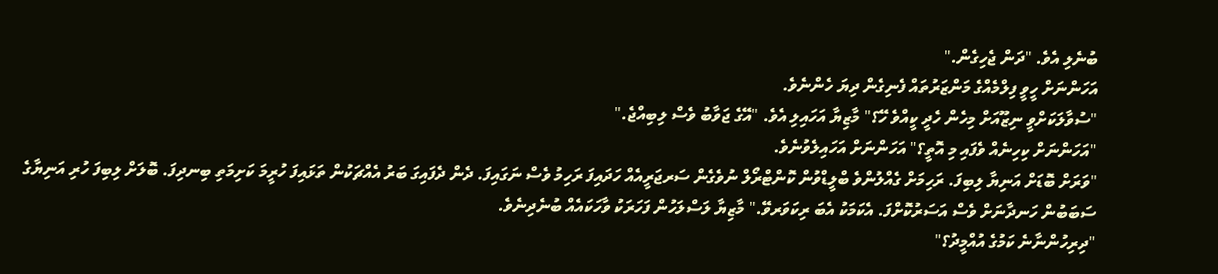ބުނެލި އެވެ. "ދަން ޖެހިގެން."
އަހަންނަށް ހީވީ ފިލްމެއްގެ މަންޒަރުތައް ފެނިގެން ދިޔަ ހެންނެވެ.
"ސުވާލަކަށްވީ ނިޒޫއަށް މިހެން ހެދީ ކީއްވެ ހޭ؟" މާޒިޔާ އަހައިލި އެވެ. "އޭގެ ޖަވާބު ވެސް ލިބިއްޖެ."
"އަހަންނަށް ކިހިނެއް ވެފައި މި އޮތީ؟" އަހަންނަށް އަހައިލެވުނެވެ.
"ވަރަށް ބޮޑަށް އަނިޔާ ލިބިފަ. ރަހިމަށް ގެއްލުންވެ ބްލީޑްވުން ކޮންޓްރޯލް ނުވެގެން ސަރޖަރީއެއް ހަދައިފަ ރަހިމު ވެސް ނަގައިފަ. ދެން ދެފައިގަ ބަރު އެއްޗަކުން ތަޅައިފަ ހުރީމަ ކަށިމަތި ބިނދިފަ. ބޮލަށް ލިބިފަ ހުރި އަނިޔާގެ ސަބަބުން ހަނދާނަށް ވެސް އަސަރުކޮށްފަ. އެކަމަކު އެބަ ރިކަވަރވޭ." މާޒިޔާ ލަސްލަހުން ފަހަރަކު ވާހަކައެއް ބުނެދިނެވެ.
"ދިރިހުންނާނެ ކަމުގެ އުއްމީދު؟"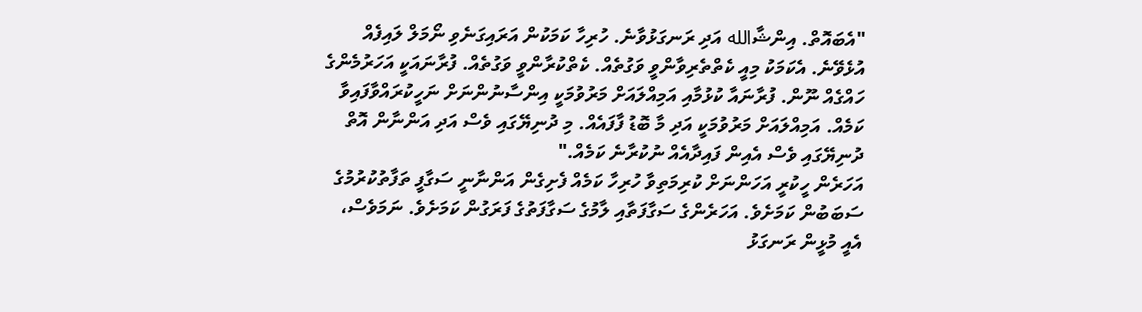"އެބައޮތް. އިންޝާالله އަދި ރަނގަޅުވާނެ. ހުރިހާ ކަމަކުން އަރައިގަނެވި ނޯމަލް ލައިފެއް އުޅެވޭނެ. އެކަމަކު މިއީ ކެތްތެރިވާންވީ ވަގުތެއް. ކެތްކުރާންވީ ވަގުތެއް. ފުރާނައަކީ އަހަރުމެންގެ ހައްގެއް ނޫން. ފުރާނައާ ކުޅުމާއި އަމިއްލައަށް މަރުވުމަކީ އިންސާނުންނަށް ނަހީކުރައްވާފައިވާ ކަމެއް. އަމިއްލައަށް މަރުވުމަކީ އަދި މާ ބޮޑު ފާފައެއް. މި ދުނިޔޭގައި ވެސް އަދި އަންނާން އޮތް ދުނިޔޭގައި ވެސް އެއިން ފައިދާއެއް ނުކުރާނެ ކަމެއް."
އަހަރެން ހީކުރީ އަހަންނަށް ކުރިމަތިވާ ހުރިހާ ކަމެއް ފެށިގެން އަންނާނީ ސަގާފީ ތަފާތުކުރުމުގެ ސަބަބުން ކަމަށެވެ. އަހަރެންގެ ސަގާފަތާއި ލާމުގެ ސަގާފަތުގެ ފަރަގުން ކަމަށެވެ. ނަމަވެސް، އެއީ މުޅީން ރަނގަޅު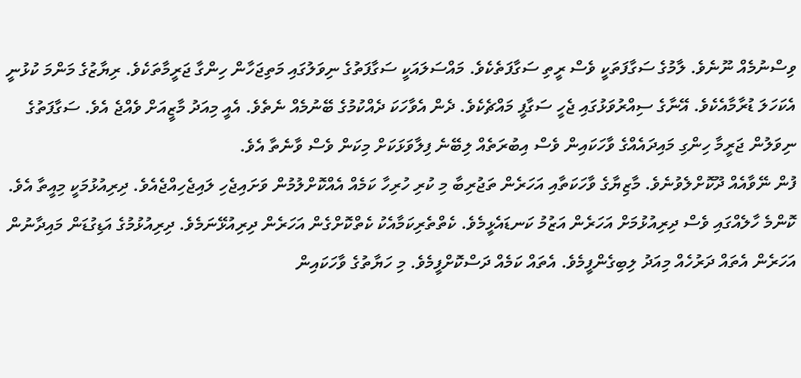ވިސްނުމެއް ނޫނެވެ. ލާމުގެ ސަގާފަތަކީ ވެސް ރީތި ސަގާފަތެކެވެ. މައްސަލައަކީ ސަގާފަތުގެ ނިވަލުގައި މަތިޖަހާން ހިންގާ ޖަރީމާތަކެވެ. ރިޔާޒުގެ މަންމަ ކުޅުނީ އެކަހަލަ ޑުރާމާއެކެވެ. އޭނާގެ ސިއްރުވަޅުގައި ޖެހީ ސަގާފީ މައްޗެކެވެ. ދެން އެވާހަކަ ދެއްކުމުގެ ބޭނުމެއް ނެތެވެ. އެއީ މިއަދު މާޒީއަށް ވެއްޖެ އެވެ. ސަގާފަތުގެ ނިވަލުން ޖަރީމާ ހިންގި މައިދައެއްގެ ވާހަކައިން ވެސް އިބުރަތެއް ލިބޭނެ ފިލާވަޅަކަށް މިކަން ވެސް ވާނެތާ އެވެ.
ފުން ނޭވާއެއް ދޫކޮށްލެވުނެވެ. މާޒިޔާގެ ވާހަކަތާއި އަހަރެން ތަޖުރިބާ މި ކުރި ހުރިހާ ކަމެއް އެއްކޮށްލުމުން ވަށައިޖެހި ލައިޖެހިއްޖެއެވެ. ދިރިއުޅުމަކީ މިއީތާ އެވެ. ކޮންމެ ހާލެއްގައި ވެސް ދިރިއުޅުމަށް އަހަރެން އަޒުމު ކަނޑައެޅީމެވެ. ކެތްތެރިކަމާއެކު ކެތްކޮށްގެން އަހަރެން ދިރިއުޅޭނަމެވެ. ދިރިއުޅުމުގެ އަޑިގުޑަން މައިދާނުން އަހަރެން އެތައް ދަރުހެއް މިއަދު ލިބިގެންފީމެވެ. އެތައް ކަމެއް ދަސްކޮށްފީމެވެ. މި ހަޔާތުގެ ވާހަކައިން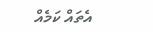އެތައް ކަމެއް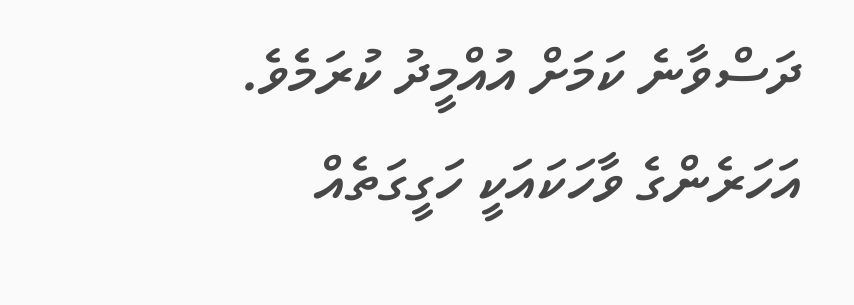ދަސްވާނެ ކަމަށް އުއްމީދު ކުރަމެވެ. އަހަރެންގެ ވާހަކައަކީ ހަގީގަތެއް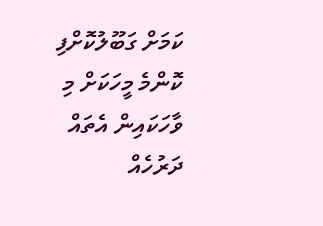ކަމަށް ގަބޫލުކޮށްފި ކޮންމެ މީހަކަށް މި ވާހަކައިން އެތައް ދަރުހެއް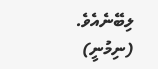ލިބޭނެއެވެ.
(ނިމުނީ)